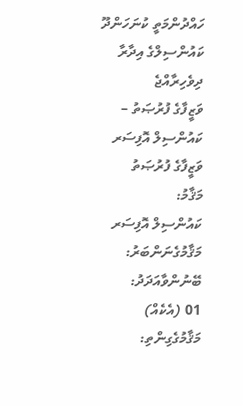ހައްދުންމަތީ ކުނަހަންދޫ ކައުންސިލްގެ އިދާރާ
ދިވެހިރާއްޖެ
ވަޒީފާގެ ފުރުޞަތު – ކައުންސިލް އޮފިސަރ
ވަޒީފާގެ ފުރުޞަތު
މަޤާމު:
ކައުންސިލް އޮފިސަރ
މަޤާމުގެނަންބަރު:
ބޭނުންވާއަދަދު:
01 (އެކެއް)
މަޤާމުގެގިންތި: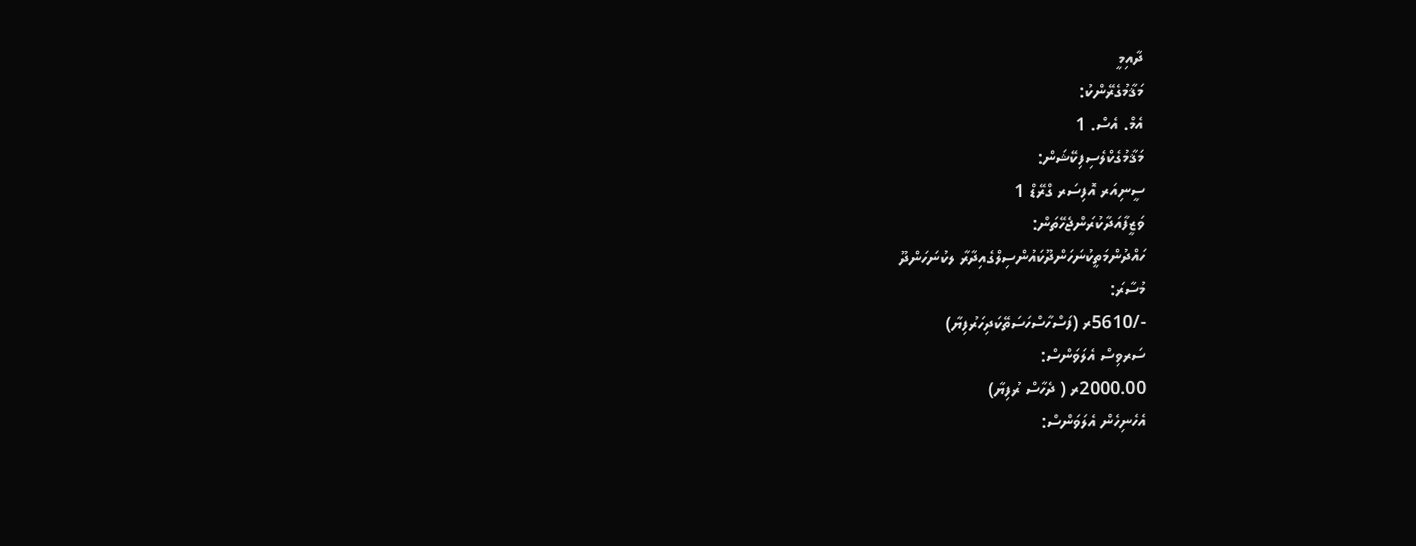ދާއިމީ
މަޤާމުގެރޭންކު:
އެމް. އެސް. 1
މަޤާމުގެކްލެސިފިކޭޝަން:
ސީނިއަރ އޮފިސަރ ގްރޭޑް 1
ވަޒީފާއަދާކުރަންޖެހޭތަން:
ހައްދުންމަތީކުނަހަންދޫކައުންސިލްގެއިދާރާ ލކުނަހަންދޫ
މުސާރަ:
-/5610ރ (ފަސްހާސްހަސަތޭކަދިހަރުފިޔާ)
ސަރވިސް އެލަވަންސް:
2000.00ރ ( ދެހާސް ރުފިޔާ)
އެހެނިހެން އެލަވަންސް: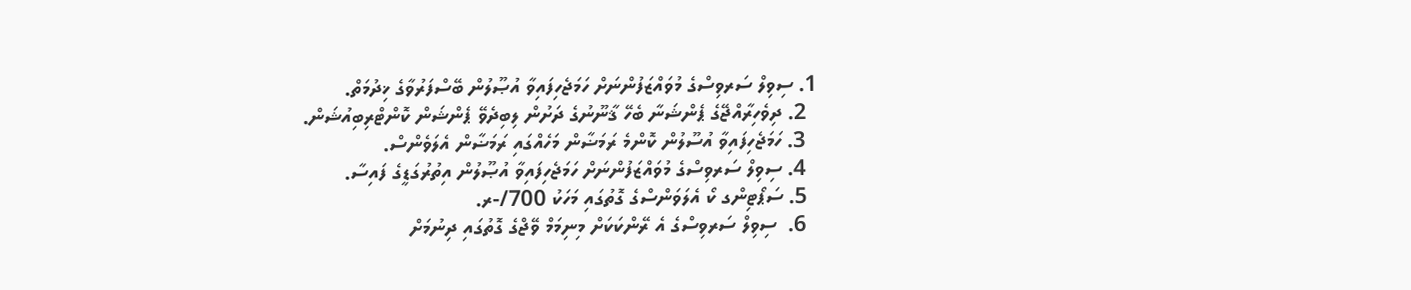1. ސިވިލް ސަރވިސްގެ މުވައްޒަފުންނަށް ހަމަޖެހިފައިވާ އުޞޫލުން ބޭސްފަރުވާގެ ޚިދުމަތް.
  2. ދިވެހިރާއްޖޭގެ ޕެންޝަނާ ބެހޭ ޤާނޫނުގެ ދަށުން ލިބިދެވޭ ޕެންޝަން ކޮންޓްރިބިއުޝަން.
  3. ހަމަޖެހިފައިވާ އުސޫލުން ކޮންމެ ރަމަޟާން މަހެއްގައި ރަމަޟާން އެލަވެންސް.
  4. ސިވިލް ސަރވިސްގެ މުވައްޒަފުންނަށް ހަމަޖެހިފައިވާ އުޞޫލުން އިތުރުގަޑީގެ ފައިސާ.
  5. ސަޕޯޓިންގ ކޯ އެލަވަންސްގެ ގޮތުގައި މަހަކު 700/-ރ.
  6.  ސިވިލް ސަރވިސްގެ އެ ރޭންކަކަށް މިނިމަމް ވޭޖްގެ ގޮތުގައި ދިނުމަށް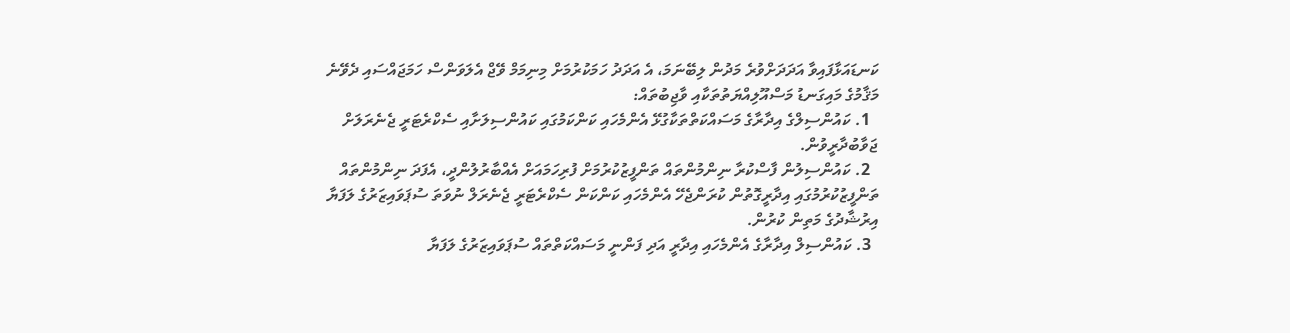ކަނޑައަޅާފައިވާ އަދަދަށްވުރެ މަދުން ލިބޭނަމަ، އެ އަދަދު ހަމަކުރުމަށް މިނިމަމް ވޭޖް އެލަވަންސް ހަމަޖައްސައި ދެވޭނެ
މަޤާމުގެ މައިގަނޑު މަސްއޫލިއްޔަތުތަކާއި ވާޖިބުތައް:
  1. ކައުންސިލްގެ އިދާރާގެ މަސައްކަތްތަކާގުޅޭ އެންމެހައި ކަންކަމުގައި ކައުންސިލަށާއި ސެކްރެޓަރީ ޖެނެރަލަށް ޖަވާބުދާރީވުން.
  2. ކައުންސިލުން ފާސްކުރާ ނިންމުންތައް ތަންފީޒުކުރުމަށް ފުރިހަމައަށް އެއްބާރުލުންދީ، އެފަދަ ނިންމުންތައް ތަންފީޒުކުރުމުގައި އިދާރީގޮތުން ކުރަންޖެހޭ އެންމެހައި ކަންކަން ސެކްރެޓަރީ ޖެނެރަލް ނުވަތަ ސުޕަވައިޒަރުގެ ލަފަޔާ އިރުޝާދުގެ މަތިން ކުރުން.
  3. ކައުންސިލް އިދާރާގެ އެންމެހައި އިދާރީ އަދި ފަންނީ މަސައްކަތްތައް ސުޕަވައިޒަރުގެ ލަފަޔާ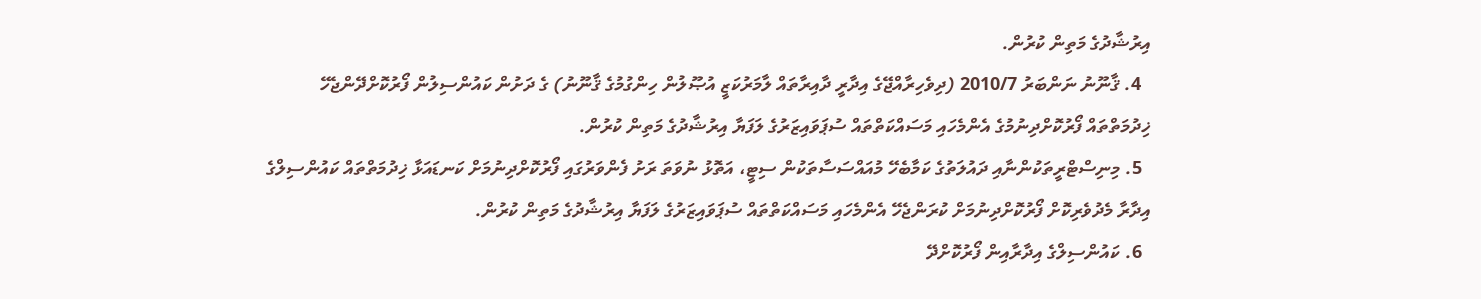އިރުޝާދުގެ މަތިން ކުރުން.
  4. ޤާނޫނު ނަންބަރު 2010/7 (ދިވެހިރާއްޖޭގެ އިދާރީ ދާއިރާތައް ލާމަރުކަޒީ އުޞޫލުން ހިންގުމުގެ ޤާނޫނު) ގެ ދަށުން ކައުންސިލުން ފޯރުކޮށްދޭންޖެހޭ ޚިދުމަތްތައް ފޯރުކޮށްދިނުމުގެ އެންމެހައި މަސައްކަތްތައް ސުޕަވައިޒަރުގެ ލަފަޔާ އިރުޝާދުގެ މަތިން ކުރުން.
  5. މިނިސްޓްރީތަކުންނާއި ދައުލަތުގެ ކަމާބެހޭ މުއައްސަސާތަކުން ސިޓީ، އަތޮޅު ނުވަތަ ރަށު ފެންވަރުގައި ފޯރުކޮށްދިނުމަށް ކަނޑައަޅާ ޚިދުމަތްތައް ކައުންސިލްގެ އިދާރާ މެދުވެރިކޮށް ފޯރުކޮށްދިނުމަށް ކުރަންޖެހޭ އެންމެހައި މަސައްކަތްތައް ސުޕަވައިޒަރުގެ ލަފަޔާ އިރުޝާދުގެ މަތިން ކުރުން.
  6. ކައުންސިލްގެ އިދާރާއިން ފޯރުކޮށްދޭ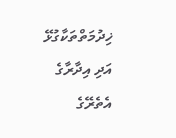ޚިދުމަތްތަކާގުޅޭ އަދި އިދާރާގެ އެތެރޭގެ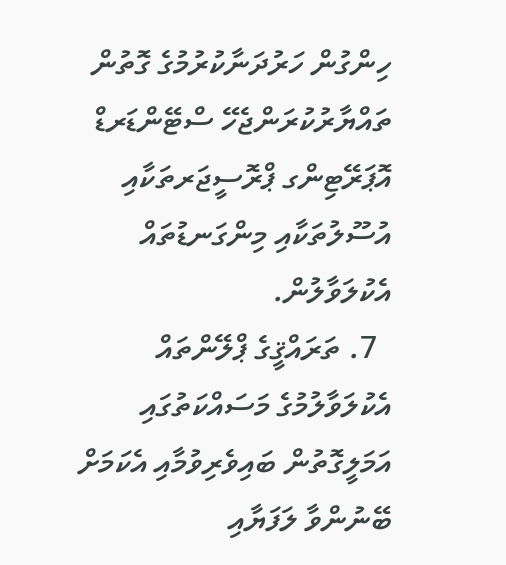ހިންގުން ހަރުދަނާކުރުމުގެ ގޮތުން ތައްޔާރުކުރަންޖެހޭ ސްޓޭންޑަރޑް އޮޕަރޭޓިންގ ޕްރޮސީޖަރތަކާއި އުސޫލުތަކާއި މިންގަނޑުތައް އެކުލަވާލުން.
  7. ތަރައްޤީގެ ޕްލޭންތައް އެކުލަވާލުމުގެ މަސައްކަތުގައި އަމަލީގޮތުން ބައިވެރިވުމާއި އެކަމަށް ބޭނުންވާ ލަފަޔާއި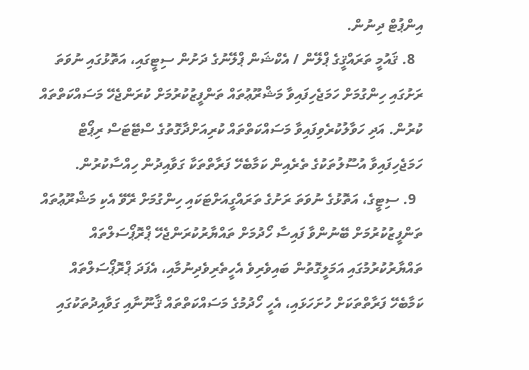އިންޕުޓް ދިނުން.
  8. ޤައުމީ ތަރައްޤީގެ ޕްލޭން / އެކްޝަން ޕްލޭނުގެ ދަށުން ސިޓީގައި، އަތޮޅުގައި ނުވަތަ ރަށުގައި ހިންގުމަށް ހަމަޖެހިފައިވާ މަޝްރޫޢުތައް ތަންފީޒުކުރުމަށް ކުރަންޖެހޭ މަސައްކަތްތައް ކުރުން. އަދި ހަވާލުކުރެވިފައިވާ މަސައްކަތްތައް ކުރިއަށްދާގޮތުގެ ސްޓޭޓަސް ރިޕޯޓް ހަމަޖެހިފައިވާ އުސޫލުތަކުގެ ތެރެއިން ކަމާބެހޭ ފަރާތްތަކާ ގަވާއިދުން ހިއްސާކުރުން.
  9. ސިޓީގެ، އަތޮޅުގެ ނުވަތަ ރަށުގެ ތަރައްގީއަށްޓަކައި ހިންގުމަށް ރޭވޭ އެކި މަޝްރޫޢުތައް ތަންފީޒުކުރުމަށް ބޭނުންވާ ފައިސާ ހޯދުމަށް ތައްޔާރުކުރަންޖެހޭ ޕްރޮޕޯސަލްތައް ތައްޔާރުކުރުމުގައި އަމަލީގޮތުން ބައިވެރިވެ އެހީތެރިވެދިނުމާއި، އެފަދަ ޕްރޮޕޯސަލްތައް ކަމާބެހޭ ފަރާތްތަކަށް ހުށަހަޅައި، އެހީ ހޯދުމުގެ މަސައްކަތްތައް ޤާނޫނާއި ގަވާއިދުތަކުގައި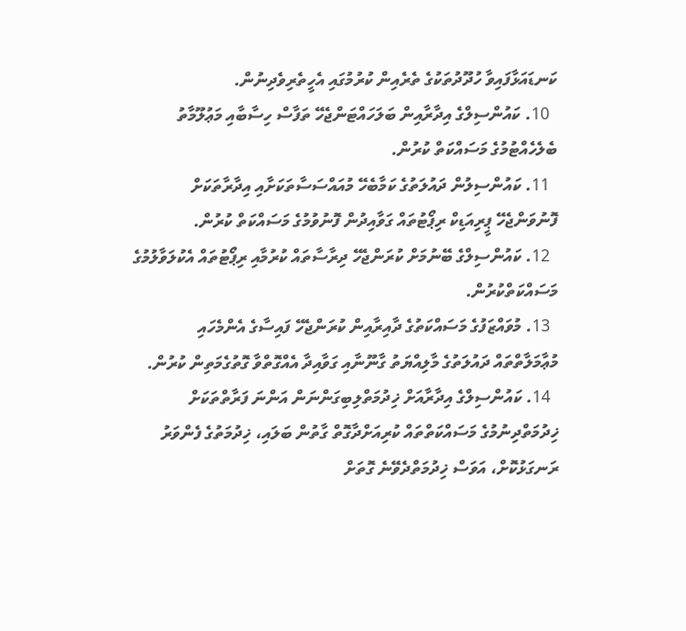ކަނޑައަޅާފައިވާ ހުދޫދުތަކުގެ ތެރެއިން ކުރުމުގައި އެހީތެރިވެދިނުން.
  10. ކައުންސިލްގެ އިދާރާއިން ބަލަހައްޓަންޖެހޭ ތަފާސް ހިސާބާއި މަޢުލޫމާތު ބެލެހެއްޓުމުގެ މަސައްކަތް ކުރުން.
  11. ކައުންސިލުން ދައުލަތުގެ ކަމާބެހޭ މުއައްސަސާތަކަށާއި އިދާރާތަކަށް ފޮނުވަންޖެހޭ ޕީރިއަޑިކް ރިޕޯޓުތައް ގަވާއިދުން ފޮނުވުމުގެ މަސައްކަތް ކުރުން.
  12. ކައުންސިލްގެ ބޭނުމަށް ކުރަންޖެހޭ ދިރާސާތައް ކުރުމާއި ރިޕޯޓުތައް އެކުލަވާލުމުގެ މަސައްކަތްކުރުން.
  13. މުވައްޒަފުގެ މަސައްކަތުގެ ދާއިރާއިން ކުރަންޖެހޭ ފައިސާގެ އެންމެހައި މުޢާމަލާތްތައް ދައުލަތުގެ މާލިއްޔަތު ގާނޫނާއި ގަވާއިދާ އެއްގޮތްވާ ގޮތުގެމަތިން ކުރުން.
  14. ކައުންސިލްގެ އިދާރާއަށް ޚިދުމަތްލިބިގަންނަން އަންނަ ފަރާތްތަކަށް ޚިދުމަތްދިނުމުގެ މަސައްކަތްތައް ކުރިއަށްދާގޮތް ގާތުން ބަލައި، ޚިދުމަތުގެ ފެންވަރު ރަނގަޅުކޮށް، އަވަސް ޚިދުމަތްދެވޭނެ ގޮތަށް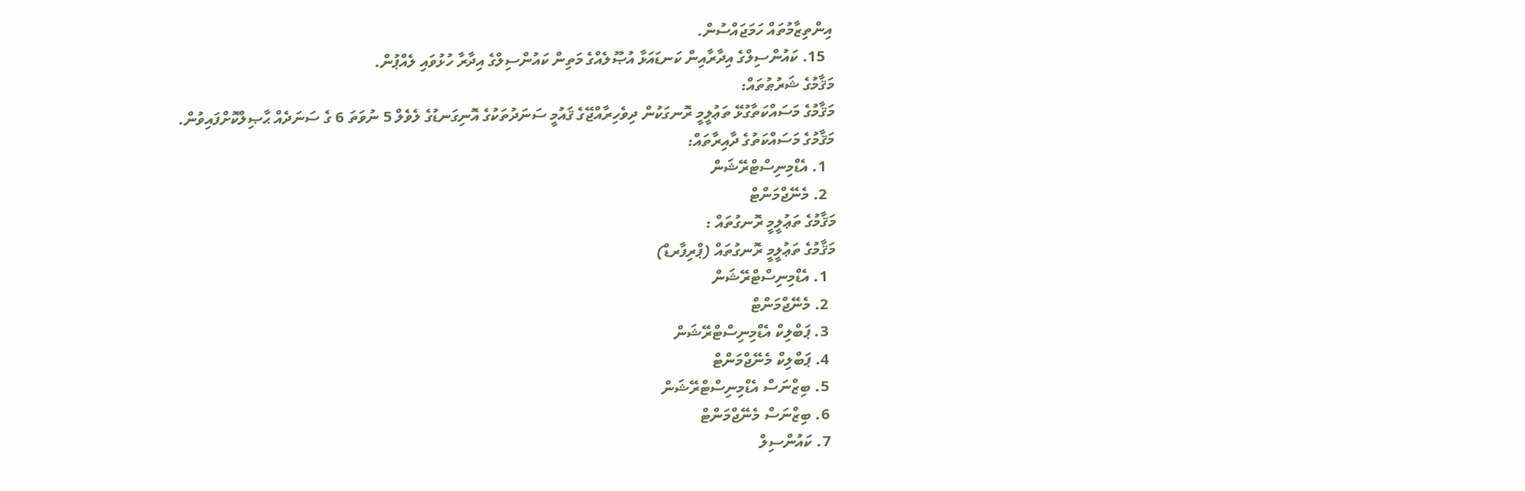އިންތިޒާމުތައް ހަމަޖައްސުން.
  15. ކައުންސިލްގެ އިދާރާއިން ކަނޑައަޅާ އުޞޫލެއްގެ މަތިން ކައުންސިލްގެ އިދާރާ ހުޅުވައި ލެއްޕުން.
މަޤާމުގެ ޝަރުޠުތައް:
މަޤާމުގެ މަސައްކަތާގުޅޭ ތަޢުލީމީ ރޮނގަކުން ދިވެހިރާއްޖޭގެ ޤައުމީ ސަނަދުތަކުގެ އޮނިގަނޑުގެ ލެވެލް 5 ނުވަތަ 6 ގެ ސަނަދެއް ޙާޞިލްކޮށްފައިވުން.
މަޤާމުގެ މަސައްކަތުގެ ދާއިރާތައް:
  1. އެޑްމިނިސްޓްރޭޝަން
  2. މެނޭޖްމަންޓް
މަޤާމުގެ ތަޢުލީމީ ރޮނގުތައް :
މަޤާމުގެ ތަޢުލީމީ ރޮނގުތައް (ޕްރިފާރޑް)
  1. އެޑްމިނިސްޓްރޭޝަން
  2. މެނޭޖްމަންޓް
  3. ޕަބްލިކް އެޑްމިނިސްޓްރޭޝަން
  4. ޕަބްލިކް މެނޭޖްމަންޓް
  5. ބިޒްނަސް އެޑްމިނިސްޓްރޭޝަން
  6. ބިޒްނަސް މެނޭޖްމަންޓް
  7. ކައުންސިލް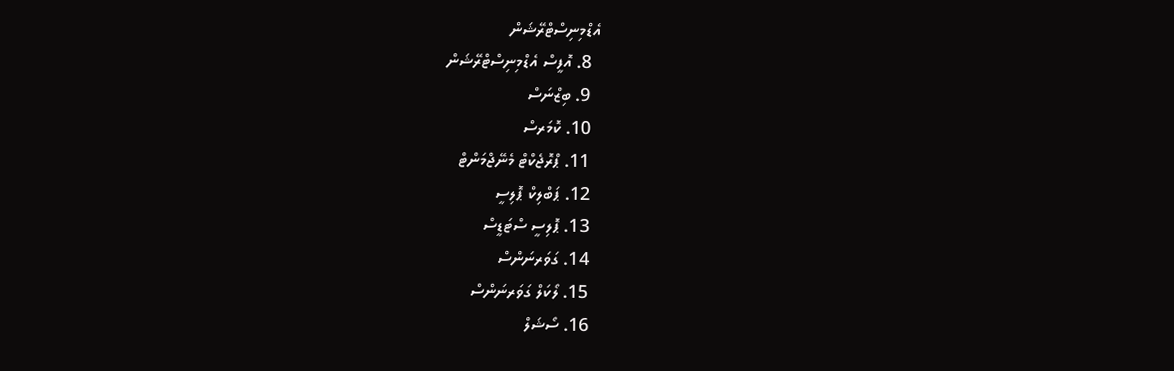އެޑްމިނިސްޓްރޭޝަން
  8. އޮފީސް އެޑްމިނިސްޓްރޭޝަން
  9. ބިޒްނަސް
  10. ކޮމަރސް
  11. ޕްރޮޖެކްޓް މެނޭޖްމަންޓް
  12. ޕަބްލިކް ޕޮލިސީ
  13. ޕޮލިސީ ސްޓަޑީސް
  14. ގަވަރނަންސް
  15. ލޯކަލް ގަވަރނަންސް
  16. ސޯޝަލް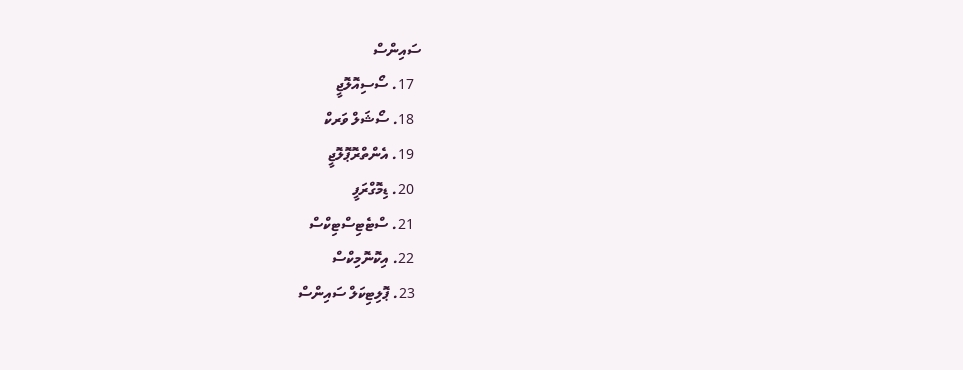ސައިންސް
  17. ސޯސިއޮލޮޖީ
  18. ސޯޝަލް ވަރކް
  19. އެންތްރޮޕޮލޮޖީ
  20. ޑިމޮގްރަފީ
  21. ސްޓެޓިސްޓިކްސް
  22. އިކޮނޮމިކްސް
  23. ޕޮލިޓިކަލް ސައިންސް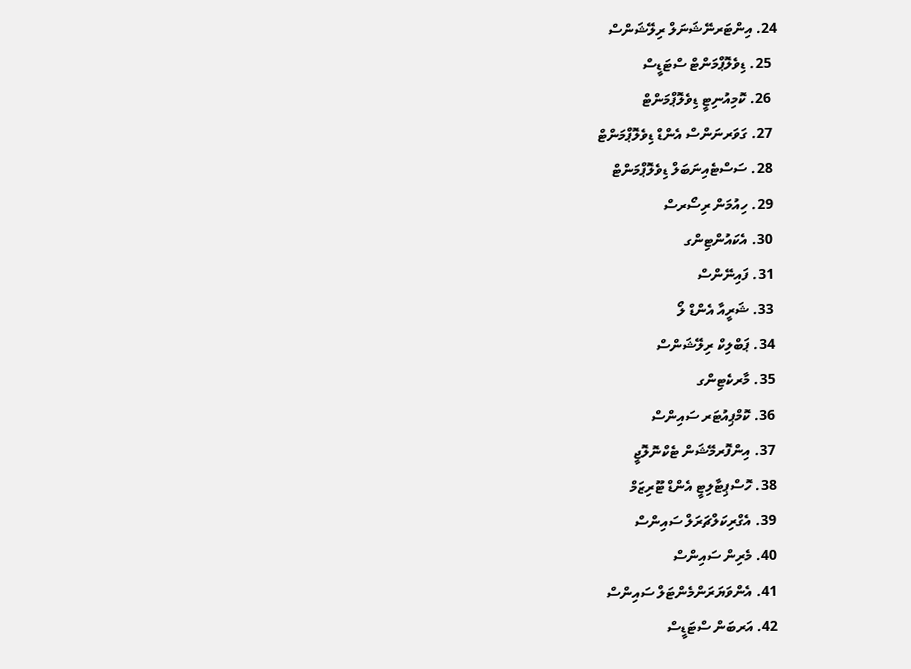24. އިންޓަރނޭޝަނަލް ރިލޭޝަންސް
  25. ޑިވެލޮޕްމަންޓް ސްޓަޑީސް
  26. ކޮމިއުނިޓީ ޑިވެލޮޕްމަންޓް
  27. ގަވަރނަންސް އެންޑް ޑިވެލޮޕްމަންޓް
  28. ސަސްޓެއިނަބަލް ޑިވެލޮޕްމަންޓް
  29. ހިއުމަން ރިސޯރސް
  30. އެކައުންޓިންގ
  31. ފައިނޭންސް
  33. ޝަރީއާ އެންޑް ލޯ
  34. ޕަބްލިކް ރިލޭޝަންސް
  35. މާރކެޓިންގ
  36. ކޮމްޕިއުޓަރ ސައިންސް
  37. އިންފޮރމޭޝަން ޓެކްނޮލޮޖީ
  38. ހޮސްޕިޓާލިޓީ އެންޑް ޓޫރިޒަމް
  39. އެގްރިކަލްޗަރަލް ސައިންސް
  40. މެރިން ސައިންސް
  41. އެންވަޔަރަންމެންޓަލް ސައިންސް
  42. އަރބަން ސްޓަޑީސް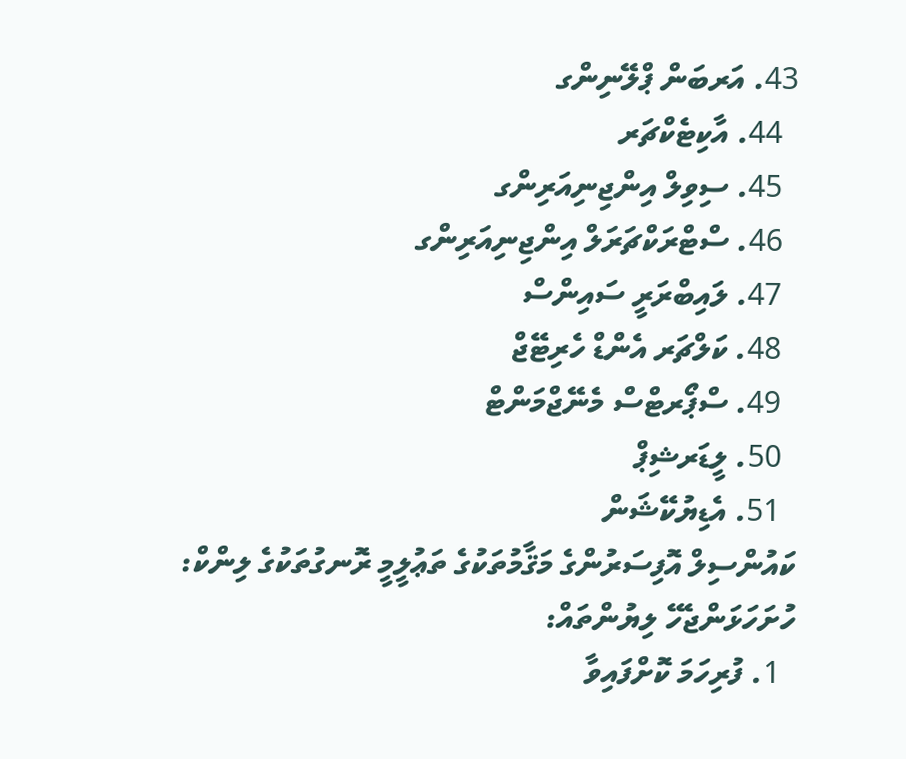43. އަރބަން ޕްލޭނިންގ
  44. އާކިޓެކްޗަރ
  45. ސިވިލް އިންޖިނިއަރިންގ
  46. ސްޓްރަކްޗަރަލް އިންޖިނިއަރިންގ
  47. ލައިބްރަރީ ސައިންސް
  48. ކަލްޗަރ އެންޑް ހެރިޓޭޖް
  49. ސްޕޯރޓްސް މެނޭޖްމަންޓް
  50. ލީޑަރޝިޕް
  51. އެޑިޔުކޭޝަން
ކައުންސިލް އޮފިސަރުންގެ މަޤާމުތަކުގެ ތަޢުލީމީ ރޮނގުތަކުގެ ލިންކް:
ހުށަހަޅަންޖެހޭ ލިޔުންތައް:
  1. ފުރިހަމަ ކޮށްފައިވާ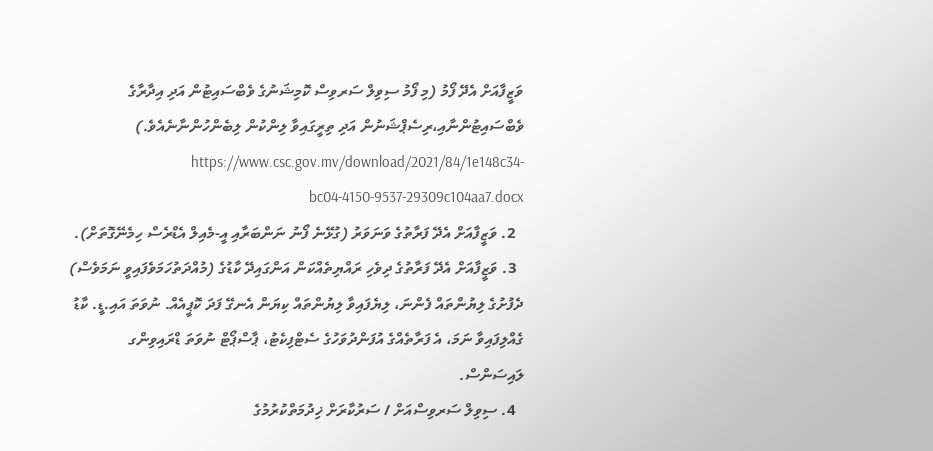ވަޒީފާއަށް އެދޭ ފޯމު (މި ފޯމު ސިވިލް ސަރވިސް ކޮމިޝަނުގެ ވެބްސައިޓުން އަދި އިދާރާގެ ވެބްސައިޓުންނާއި،ރިސެޕްޝަނުން އަދި ތިރީގައިވާ ލިންކުން ލިބެންހުންނާނެއެވެ.)  https://www.csc.gov.mv/download/2021/84/1e148c34-bc04-4150-9537-29309c104aa7.docx
  2. ވަޒީފާއަށް އެދޭ ފަރާތުގެ ވަނަވަރު (ގުޅޭނެ ފޯނު ނަންބަރާއި އީ-މެއިލް އެޑްރެސް ހިމެނޭގޮތަށް).
  3. ވަޒީފާއަށް އެދޭ ފަރާތުގެ ދިވެހި ރައްޔިތެއްކަން އަންގައިދޭ ކާޑުގެ (މުއްދަތުހަމަވެފައިވީ ނަމަވެސް) ދެފުށުގެ ލިޔުންތައް ފެންނަ، ލިޔެފައިވާ ލިޔުންތައް ކިޔަން އެނގޭ ފަދަ ކޮޕީއެއް. ނުވަތަ އައި.ޑީ. ކާޑު ގެއްލިފައިވާ ނަމަ، އެ ފަރާތެއްގެ އުފަންދުވަހުގެ ސެޓްފިކެޓު، ޕާސްޕޯޓް ނުވަތަ ޑްރައިވިންގ ލައިސަންސް.
  4. ސިވިލް ސަރވިސްއަށް / ސަރުކާރަށް ޚިދުމަތްކުރުމުގެ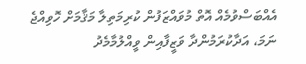އެއްބަސްވުމެއް އޮތް މުވައްޒަފުން ކުރިމަތިލާ މަޤާމަށް ހޮވިއްޖެ ނަމަ، އަދާކުރަމުންދާ ވަޒީފާއިން ވީއްލުމާމެދު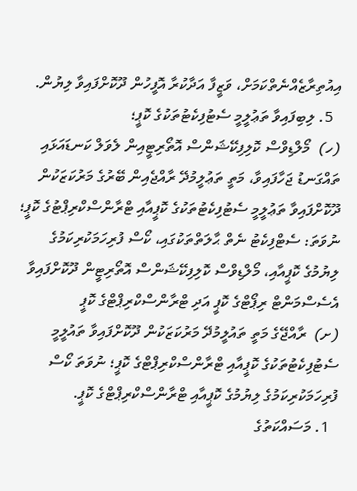އިއުތިރާޒެއްނެތްކަމަށް، ވަޒީފާ އަދާކުރާ އޮފީހުން ދޫކޮށްފައިވާ ލިޔުން.
  5. ލިބިފައިވާ ތަޢުލީމީ ސެޓުފިކެޓުތަކުގެ ކޮޕީ؛
(ހ)  މޯލްޑިވްސް ކޮލިފިކޭޝަންސް އޮތޯރިޓީއިން ލެވަލް ކަނޑައަޅައި ތައްގަނޑު ޖަހާފައިވާ، މަތީ ތަޢުލީމުދޭ ރާއްޖެއިން ބޭރުގެ މަރުކަޒަކުން ދޫކޮށްފައިވާ ތަޢުލީމީ ސެޓުފިކެޓުތަކުގެ ކޮޕީއާއި ޓްރާންސްކްރިޕްޓުގެ ކޮޕީ؛ ނުވަތަ: ސެޓްފިކެޓު ނެތް ޙާލަތްތަކުގައި، ކޯސް ފުރިހަމަކުރިކަމުގެ ލިޔުމުގެ ކޮޕީއާއި، މޯލްޑިވްސް ކޮލިފިކޭޝަންސް އޮތޯރިޓީން ދޫކޮށްފައިވާ އެސެސްމަންޓް ރިޕޯޓްގެ ކޮޕީ އަދި ޓްރާންސްކްރިޕްޓްގެ ކޮޕީ
(ށ)  ރާއްޖޭގެ މަތީ ތައުލީމުދޭ މަރުކަޒަކުން ދޫކޮށްފައިވާ ތައުލީމީ ސެޓުފިކެޓުތަކުގެ ކޮޕީއާއި ޓްރާންސްކްރިޕްޓްގެ ކޮޕީ؛ ނުވަތަ ކޯސް ފުރިހަމަކުރިކަމުގެ ލިޔުމުގެ ކޮޕީއާއި ޓްރާންސްކްރިޕްޓްގެ ކޮޕީ.
  1. މަސައްކަތުގެ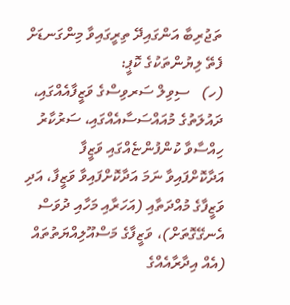ތަޖުރިބާ އަންގައިދޭ ތިރީގައިވާ މިންގަނޑަށް ފެތޭ ލިޔުންތަކުގެ ކޮޕީ:
(ހ)   ސިވިލް ސަރވިސްގެ ވަޒީފާއެއްގައި، ދައުލަތުގެ މުއައްސަސާއެއްގައި، ސަރުކާރު ހިއްސާވާ ކުންފުންޏެއްގައި ވަޒީފާ އަދާކޮށްފައިވާ ނަމަ އަދާކޮށްފައިވާ ވަޒީފާ، އަދި ވަޒީފާގެ މުއްދަތާއި (އަހަރާއި މަހާއި ދުވަސް އެނގޭގޮތަށް)، ވަޒީފާގެ މަސްއޫލިއްޔަތުތައް (އެއް އިދާރާއެއްގެ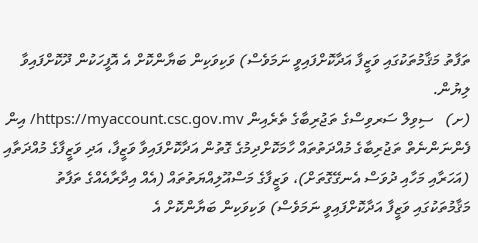ތަފާތު މަޤާމުތަކުގައި ވަޒީފާ އަދާކޮށްފައިވީ ނަމަވެސް) ވަކިވަކިން ބަޔާންކޮށް އެ އޮފީހަކުން ދޫކޮށްފައިވާ ލިޔުން.
(ށ)   ސިވިލް ސަރވިސްގެ ތަޖުރިބާގެ ތެރެއިން https://myaccount.csc.gov.mv/ އިން ފެންނަންނެތް ތަޖުރިބާގެ މުއްދަތުތައް ހާމަކޮށްދިމުގެ ގޮތުން އަދާކޮށްފައިވާ ވަޒީފާ، އަދި ވަޒީފާގެ މުއްދަތާއި (އަހަރާއި މަހާއި ދުވަސް އެނގޭގޮތަށް)، ވަޒީފާގެ މަސްއޫލިއްޔަތުތައް (އެއް އިދާރާއެއްގެ ތަފާތު މަޤާމުތަކުގައި ވަޒީފާ އަދާކޮށްފައިވީ ނަމަވެސް) ވަކިވަކިން ބަޔާންކޮށް އެ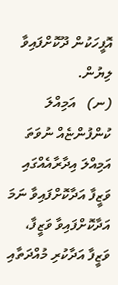އޮފީހަކުން ދޫކޮށްފައިވާ ލިޔުން.
(ނ)   އަމިއްލަ ކުންފުންޏެއް ނުވަތަ އަމިއްލަ އިދާރާއެއްގައި ވަޒީފާ އަދާކޮށްފައިވާ ނަމަ އަދާކޮށްފައިވާ ވަޒީފާ، ވަޒީފާ އަދާކުރި މުއްދަތާއި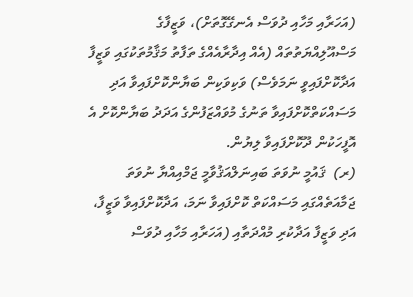(އަހަރާއި މަހާއި ދުވަސް އެނގޭގޮތަށް)، ވަޒީފާގެ މަސްއޫލިއްޔަތުތައް (އެއް އިދާރާއެއްގެ ތަފާތު މަޤާމުތަކުގައި ވަޒީފާ އަދާކޮށްފައިވީ ނަމަވެސް) ވަކިވަކިން ބަޔާންކޮށްފައިވާ އަދި މަސައްކަތްކޮށްފައިވާ ތަނުގެ މުވައްޒަފުންގެ އަދަދު ބަޔާންކޮށް އެ އޮފީހަކުން ދޫކޮށްފައިވާ ލިޔުން.
(ރ)  ޤައުމީ ނުވަތަ ބައިނަލްއަޤުވާމީ ޖަމްއިއްޔާ ނުވަތަ ޖަމާއަތެއްގައި މަސައްކަތް ކޮށްފައިވާ ނަމަ، އަދާކޮށްފައިވާ ވަޒީފާ، އަދި ވަޒީފާ އަދާކުރި މުއްދަތާއި (އަހަރާއި މަހާއި ދުވަސް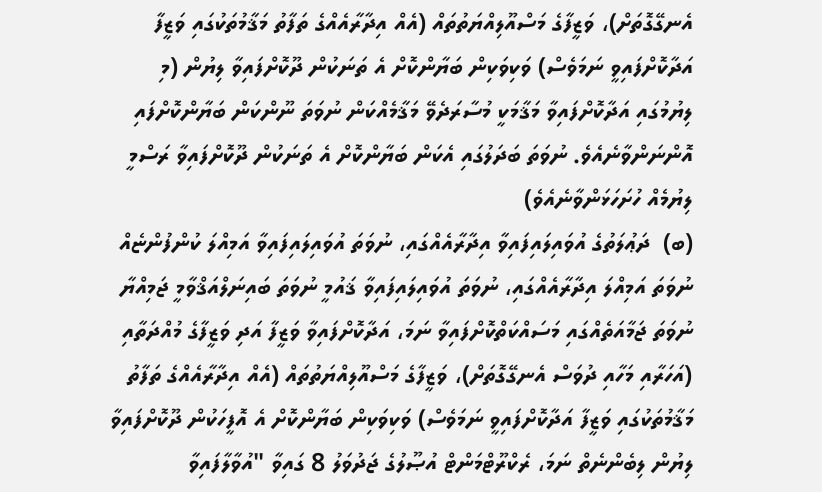އެނގޭގޮތަށް)، ވަޒީފާގެ މަސްއޫލިއްޔަތުތައް (އެއް އިދާރާއެއްގެ ތަފާތު މަޤާމުތަކުގައި ވަޒީފާ އަދާކޮށްފައިވީ ނަމަވެސް) ވަކިވަކިން ބަޔާންކޮށް އެ ތަނަކުން ދޫކޮށްފައިވާ ލިޔުން (މި ލިޔުމުގައި އަދާކޮށްފައިވާ މަޤާމަކީ މުސާރަދެވޭ މަޤާމެއްކަން ނުވަތަ ނޫންކަން ބަޔާންކޮށްފައި އޮންނަންވާނެއެވެ. ނުވަތަ ބަދަލުގައި އެކަން ބަޔާންކޮށް އެ ތަނަކުން ދޫކޮށްފައިވާ ރަސްމީ ލިޔުމެއް ހުށަހަޅަންވާނެއެވެ)
(ބ)  ދަޢުލަތުގެ އުވައިލައިފައިވާ އިދާރާއެއްގައި، ނުވަތަ އުވައިލައިފައިވާ އަމިއްލަ ކުންފުންޏެއް ނުވަތަ އަމިއްލަ އިދާރާއެއްގައި، ނުވަތަ އުވައިލައިފައިވާ ޤައުމީ ނުވަތަ ބައިނަލްއަޤްވާމީ ޖަމިއްޔާ ނުވަތަ ޖަމާއަތެއްގައި މަސައްކަތްކޮށްފައިވާ ނަމަ، އަދާކޮށްފައިވާ ވަޒީފާ އަދި ވަޒީފާގެ މުއްދަތާއި (އަހަރާއި މަހާއި ދުވަސް އެނގޭގޮތަށް)، ވަޒީފާގެ މަސްއޫލިއްޔަތުތައް (އެއް އިދާރާއެއްގެ ތަފާތު މަޤާމުތަކުގައި ވަޒީފާ އަދާކޮށްފައިވީ ނަމަވެސް) ވަކިވަކިން ބަޔާންކޮށް އެ އޮފީހަކުން ދޫކޮށްފައިވާ ލިޔުން ލިބެންނެތް ނަމަ، ރެކްރޫޓްމަންޓް އުޞޫލުގެ ޖަދުވަލު 8 ގައިވާ "އުވާލާފައިވާ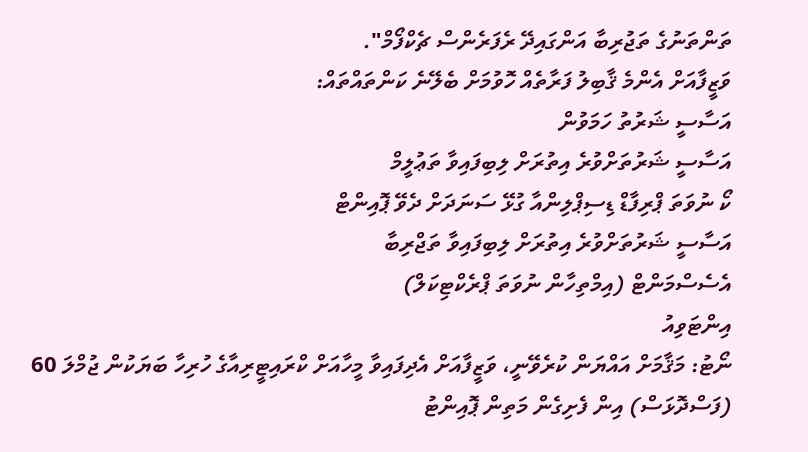ތަންތަނުގެ ތަޖުރިބާ އަންގައިދޭ ރެފަރެންސް ޗެކްފޯމް".
ވަޒީފާއަށް އެންމެ ޤާބިލު ފަރާތެއް ހޮވުމަށް ބެލޭނެ ކަންތައްތައް:
އަސާސީ ޝަރުތު ހަމަވުން
އަސާސީ ޝަރުތަށްވުރެ އިތުރަށް ލިބިފައިވާ ތަޢުލީމް
ކޯ ނުވަތަ ޕްރިފާޑް ޑިސިޕްލިންއާ ގުޅޭ ސަނަދަށް ދެވޭ ޕޮއިންޓް
އަސާސީ ޝަރުތަށްވުރެ އިތުރަށް ލިބިފައިވާ ތަޖްރިބާ
އެސެސްމަންޓް (އިމްތިހާން ނުވަތަ ޕްރެކްޓިކަލް)
އިންޓަވިއު
ނޯޓު: މަޤާމަށް އައްޔަން ކުރެވޭނީ، ވަޒީފާއަށް އެދިފައިވާ މީހާއަށް ކްރައިޓީރިއާގެ ހުރިހާ ބަޔަކުން ޖުމްލަ 60 (ފަސްދޮޅަސް) އިން ފެށިގެން މަތިން ޕޮއިންޓު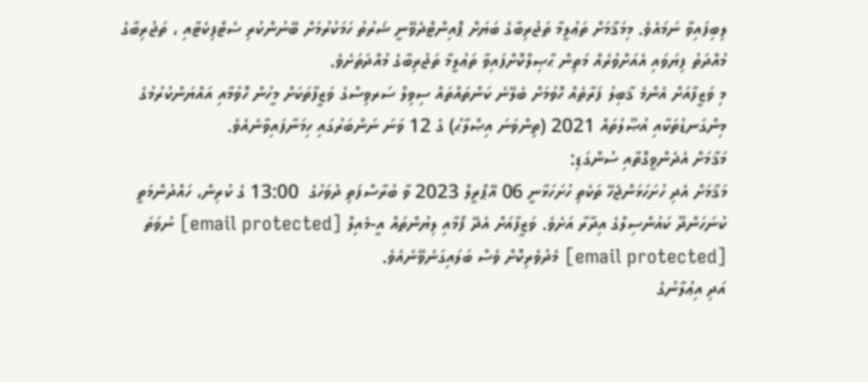ލިބިފައިވާ ނަމައެވެ. މިމަޤާމަށް ތަޢުލީމާ ތަޖުރިބާގެ ބަޔަށް ޕޮއިންޓްދެވޭނީ ޝަރުތު ހަމަކުރުމަށް ބޭނުންކުރި ސެޓްފިކެޓާއި ، ތަޖުރިބާގެ މުއްދަތު ފިޔަވައި އެއަށްވުރެއް މަތިން ޙާޞިލްކޮށްފައިވާ ތަޢުލީމާ ތަޖުރިބާގެ މުއްދަތަށެވެ.
މި ވަޒީފާއަށް އެންމެ ޤާބިލު ފަރާތެއް ހޮވުމަށް ބެލޭނެ ކަންތައްތައް ސިވިލް ސަރވިސްގެ ވަޒީފާތަކަށް މީހުން ހޮވުމާއި އައްޔަންކުރުމުގެ މިންގަނޑުތަކާއި އުޞޫލުތައް 2021 (ތިންވަނަ އިޞްލާޙު) ގެ 12 ވަނަ ނަންބަރުގައި ހިމަނާފައިވާނެއެވެ.
މަޤާމަށް އެދެންވީގޮތާއި ސުންގަޑި:
މަޤާމަށް އެދި ހުށަހަޅަންޖެހޭ ތަކެތި ހުށަހަޅާނީ 06 އޭޕްރީލް 2023 ވާ ބުރާސްފަތި ދުވަހުގެ  13:00 ގެ ކުރިން، ހައްދުންމަތީ ކުނަހަންދޫ ކައުންސިލްގެ އިދާރާ އަށެވެ. ވަޒީފާއަށް އެދޭ ފޯމާއި ލިޔުންތައް އީ-މެއިލް [email protected] ނުވަތަ  [email protected] މެދުވެރިކޮށް ވެސް ބަލައިގަނެވޭނެއެވެ.
އަދި އިޢުލާނުގެ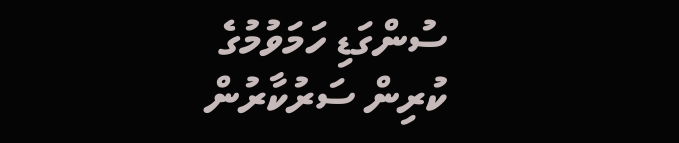ސުންގަޑި ހަމަވުމުގެ ކުރިން ސަރުކާރުން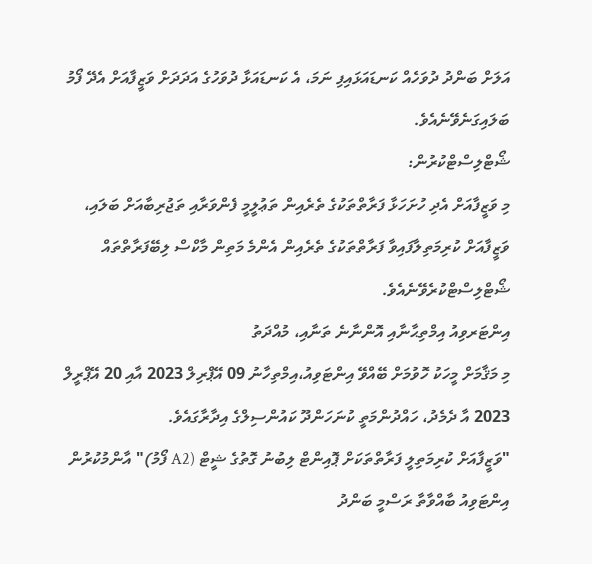އަލަށް ބަންދު ދުވަހެއް ކަނޑައަޅައިފި ނަމަ، އެ ކަނޑައަޅާ ދުވަހުގެ އަދަދަށް ވަޒީފާއަށް އެދޭ ފޯމު ބަލައިގަނެވޭނެއެވެ.
ޝޯޓްލިސްޓްކުރުން:
މި ވަޒީފާއަށް އެދި ހުށަހަޅާ ފަރާތްތަކުގެ ތެރެއިން ތަޢުލީމީ ފެންވަރާއި ތަޖުރިބާއަށް ބަލައި، ވަޒީފާއަށް ކުރިމަތިލާފައިވާ ފަރާތްތަކުގެ ތެރެއިން އެންމެ މަތިން މާކްސް ލިބޭފަރާތްތައް ޝޯޓްލިސްޓްކުރެވޭނެއެވެ.
އިންޓަރވިއު އިމްތިޙާނާއި އޮންނާނެ ތަނާއި، މުއްދަތު
މި މަޤާމަށް މީހަކު ހޮވުމަށް ބޭއްވޭ އިންޓަވިއު،އިމްތިހާނު 09 އޭޕްރިލް 2023 އާއި 20 އޭޕްރީލް 2023 އާ ދެމެދު، ހައްދުންމަތީ ކުނަހަންދޫ ކައުންސިލްގެ އިދާރާގައެވެ.
"ވަޒީފާއަށް ކުރިމަތިލީ ފަރާތްތަކަށް ޕޮއިންޓް ލިބުނު ގޮތުގެ ޝީޓް (A2 ފޯމު)" އާންމުކުރުން
އިންޓަވިއު ބާއްވާތާ ރަސްމީ ބަންދު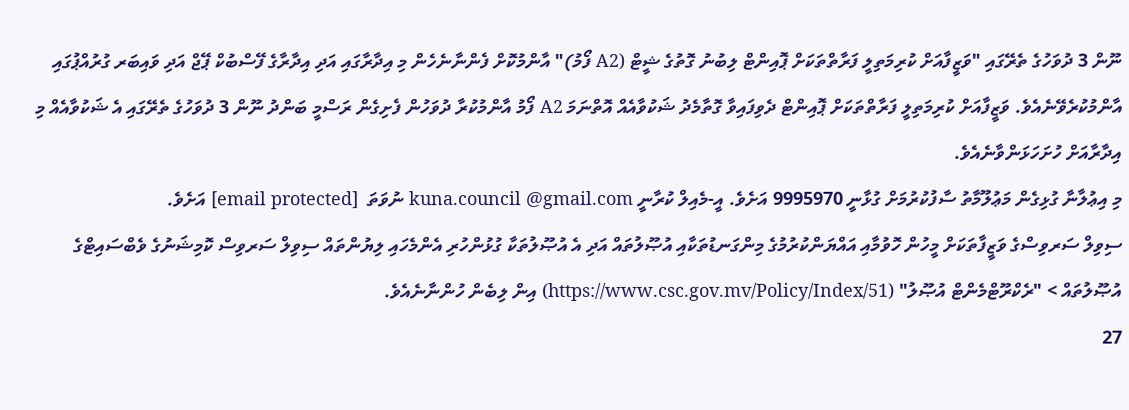ނޫން 3 ދުވަހުގެ ތެރޭގައި "ވަޒީފާއަށް ކުރިމަތިލީ ފަރާތްތަކަށް ޕޮއިންޓް ލިބުނު ގޮތުގެ ޝީޓް (A2 ފޯމު)" އާންމުކޮށް ފެންނާނެހެން މި އިދާރާގައި އަދި އިދާރާގެ ފޭސްބުކް ޕޭޖް އަދި ވައިބަރ ގުރުއްޕުގައި އާންމުކުރެވޭނެއެވެ. ވަޒީފާއަށް ކުރިމަތިލީ ފަރާތްތަކަށް ޕޮއިންޓް ދެވިފައިވާ ގޮތާމެދު ޝަކުވާއެއް އޮތްނަމަ A2 ފޯމު އާންމުކުރާ ދުވަހުން ފެށިގެން ރަސްމީ ބަންދު ނޫން 3 ދުވަހުގެ ތެރޭގައި އެ ޝަކުވާއެއް މި އިދާރާއަށް ހުށަހަޅަންވާނެއެވެ.
މި އިޢުލާނާ ގުޅިގެން މަޢުލޫމާތު ސާފުކުރުމަށް ގުޅާނީ 9995970 އަށެވެ. އީ-މެއިލް ކުރާނީ kuna.council @gmail.com ނުވަތަ  [email protected] އަށެވެ.
ސިވިލް ސަރވިސްގެ ވަޒީފާތަކަށް މީހުން ހޮވުމާއި އައްޔަންކުރުމުގެ މިންގަނޑުތަކާއި އުޞޫލުތައް އަދި އެ އުޞޫލުތަކާ ގުޅުންހުރި އެންމެހައި ލިޔުންތައް ސިވިލް ސަރވިސް ކޮމިޝަނުގެ ވެބްސައިޓްގެ އުޞޫލުތައް > "ރެކްރޫޓްމެންޓް އުޞޫލު" (https://www.csc.gov.mv/Policy/Index/51) އިން ލިބެން ހުންނާނެއެވެ.
27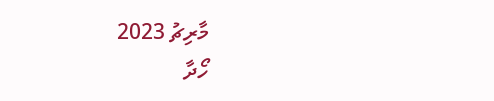މާރިޗު 2023
ހޯދާ